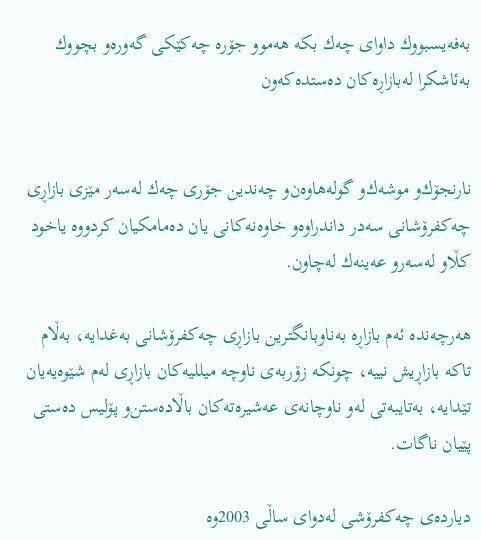به‌فه‌یسبووك داوای‌ چه‌ك بكه‌ هه‌موو جۆره‌ چه‌كێكی‌ گه‌وره‌و بچووك به‌ئاشكرا له‌بازاڕه‌كان ده‌ستده‌كه‌ون


نارنجۆك‌و موشه‌ك‌و گوله‌هاوه‌ن‌و چه‌ندین جۆری‌ چه‌ك له‌سه‌ر مێزی‌ بازاڕی‌ چه‌كفرۆشانی‌ سه‌در داندراوه‌و خاوه‌نه‌كانی‌ یان ده‌مامكیان كردووه‌ یاخود كڵاو له‌سه‌رو عه‌ینه‌ك له‌چاون.

هه‌رچه‌نده‌ ئه‌م بازاڕه‌ به‌ناوبانگترین بازاڕی‌ چه‌كفرۆشانی‌ به‌غدایه‌، به‌ڵام تاكه‌ بازاڕیش نییه‌، چونكه‌ زۆربه‌ی‌ ناوچه‌ میللیه‌كان بازاڕی‌ له‌م شێوه‌یه‌یان تێدایه‌، به‌تایبه‌تی‌ له‌و ناوچانه‌ی‌ عه‌شیره‌ته‌كان باڵاده‌ستن‌و پۆلیس ده‌ستی‌ پێیان ناگات.

دیارده‌ی‌ چه‌كفرۆشی‌ له‌دوای‌ ساڵی‌ 2003وه‌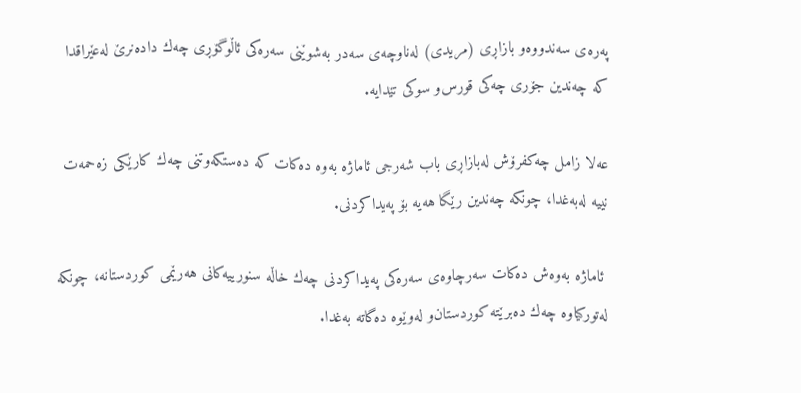په‌ره‌ی‌ سه‌ندووه‌و بازاڕی‌ (مریدی‌) له‌ناوچه‌ی‌ سه‌در به‌شوێنی‌ سه‌ره‌كی‌ ئاڵوگۆڕی‌ چه‌ك داده‌نرێ‌ له‌عێراقدا كه‌ چه‌ندین جۆری‌ چه‌كی‌ قورس‌و سوكی‌ تێدایه‌.

عه‌لا زامل چه‌كفرۆش له‌بازاڕی‌ باب شه‌رجی‌ ئاماژه‌ به‌وه‌ ده‌كات كه‌ ده‌ستكه‌وتنی‌ چه‌ك كارێكی‌ زه‌حمه‌ت نییه‌ له‌به‌غدا، چونكه‌ چه‌ندین رێگا هه‌یه‌ بۆ په‌یداكردنی‌.

 ئاماژه‌ به‌وه‌ش ده‌كات سه‌رچاوه‌ی‌ سه‌ره‌كی‌ په‌یداكردنی‌ چه‌ك خاڵه‌ سنورییه‌كانی‌ هه‌رێمی‌ كوردستانه‌، چونكه‌ له‌توركیاوه‌ چه‌ك ده‌برێته‌ كوردستان‌و له‌وێوه‌ ده‌گاته‌ به‌غدا.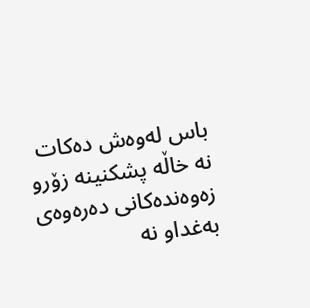باس له‌وه‌ش ده‌كات نه‌ خاڵه‌ پشكنینه‌ زۆرو زه‌وه‌نده‌كانی‌ ده‌ره‌وه‌ی‌ به‌غداو نه‌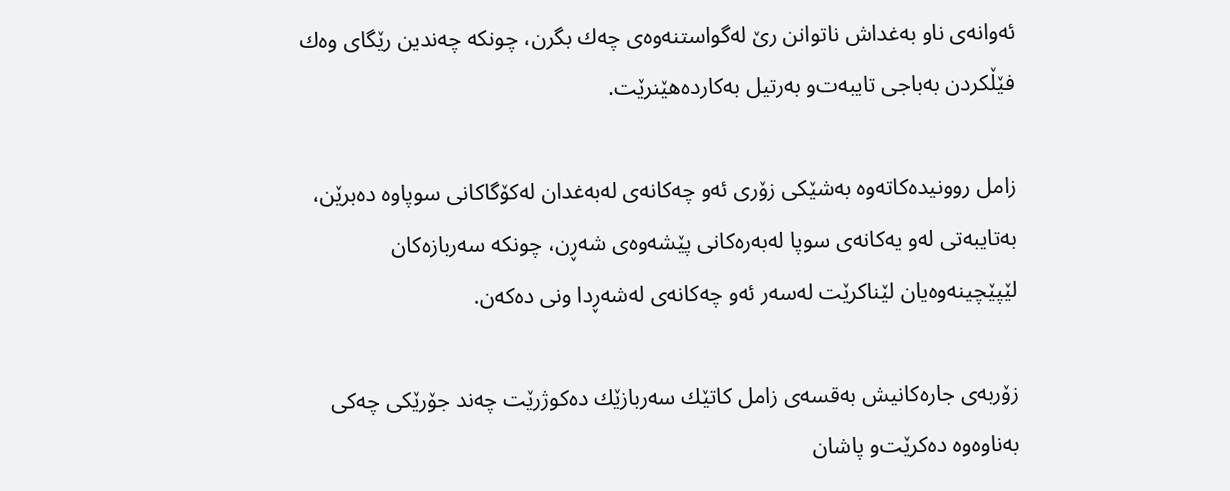ئه‌وانه‌ی‌ ناو به‌غداش ناتوانن رێ له‌گواستنه‌وه‌ی‌ چه‌ك بگرن، چونكه‌ چه‌ندین رێگای‌ وه‌ك فێڵكردن به‌باجی‌ تایبه‌ت‌و به‌رتیل به‌كارده‌هێنرێت.

زامل روونیده‌كاته‌وه‌ به‌شێكی‌ زۆری‌ ئه‌و چه‌كانه‌ی‌ له‌به‌غدان له‌كۆگاكانی‌ سوپاوه‌ ده‌برێن، به‌تایبه‌تی‌ له‌و یه‌كانه‌ی‌ سوپا له‌به‌ره‌كانی‌ پێشه‌وه‌ی‌ شه‌ڕن، چونكه‌ سه‌ربازه‌كان لێپێچینه‌وه‌یان لێناكرێت له‌سه‌ر ئه‌و چه‌كانه‌ی‌ له‌شه‌ڕدا ونی‌ ده‌كه‌ن.

زۆربه‌ی‌ جاره‌كانیش به‌قسه‌ی‌ زامل كاتێك سه‌ربازێك ده‌كوژرێت چه‌ند جۆرێكی‌ چه‌كی‌ به‌ناوه‌وه‌ ده‌كرێت‌و پاشان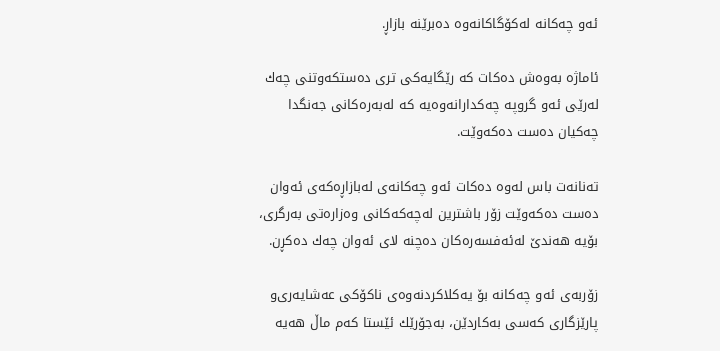ئه‌و چه‌كانه‌ له‌كۆگاكانه‌وه‌ ده‌برێنه‌ بازاڕ.

ئاماژه‌ به‌وه‌ش ده‌كات كه‌ رێگایه‌كی‌ تری‌ ده‌ستكه‌وتنی‌ چه‌ك له‌رێی‌ ئه‌و گروپه‌ چه‌كدارانه‌وه‌یه‌ كه‌ له‌به‌ره‌كانی‌ جه‌نگدا چه‌كیان ده‌ست ده‌كه‌وێت.

ته‌نانه‌ت باس له‌وه‌ ده‌كات ئه‌و چه‌كانه‌ی‌ له‌بازاڕه‌كه‌ی‌ ئه‌وان ده‌ست ده‌كه‌وێت زۆر باشترین له‌چه‌كه‌كانی‌ وه‌زاره‌تی‌ به‌رگری‌، بۆیه‌ هه‌ندێ‌ له‌ئه‌فسه‌ره‌كان ده‌چنه‌ لای‌ ئه‌وان چه‌ك ده‌كڕن.

زۆربه‌ی‌ ئه‌و چه‌كانه‌ بۆ یه‌كلاكردنه‌وه‌ی‌ ناكۆكی‌ عه‌شایه‌ری‌‌و پارێزگاری‌ كه‌سی‌ به‌كاردێن، به‌جۆرێك ئێستا كه‌م ماڵ هه‌یه‌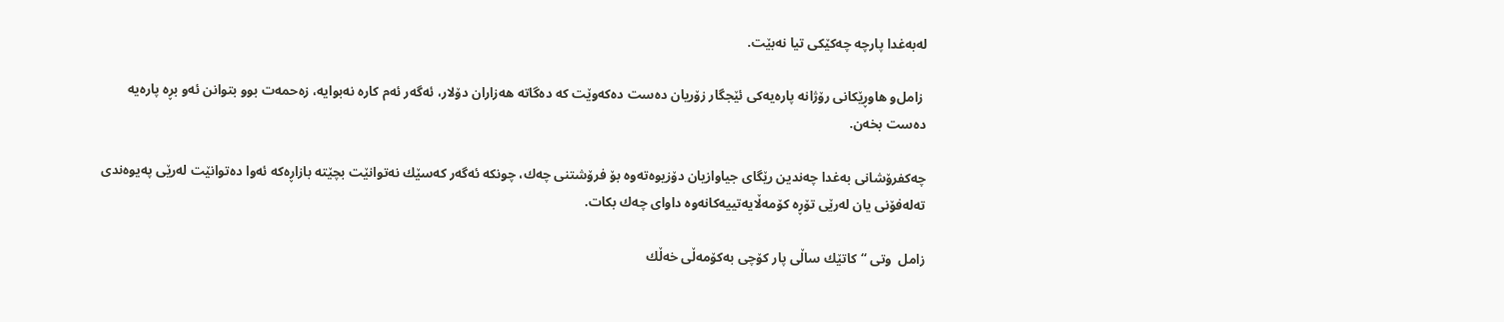له‌به‌غدا پارچه‌ چه‌كێكی‌ تیا نه‌بێت.

 زامل‌و هاوڕێكانی‌ رۆژانه‌ پاره‌یه‌كی‌ ئێجگار زۆریان ده‌ست ده‌كه‌وێت كه‌ ده‌گاته‌ هه‌زاران دۆلار، ئه‌گه‌ر ئه‌م كاره‌ نه‌بوایه‌، زه‌حمه‌ت بوو بتوانن ئه‌و بڕه‌ پاره‌یه‌ ده‌ست بخه‌ن.

چه‌كفرۆشانی‌ به‌غدا چه‌ندین رێگای‌ جیاوازیان دۆزیوه‌ته‌وه‌ بۆ فرۆشتنی‌ چه‌ك، چونكه‌ ئه‌گه‌ر كه‌سێك نه‌توانێت بچێته‌ بازاڕه‌كه‌ ئه‌وا ده‌توانێت له‌رێی‌ په‌یوه‌ندی‌ ته‌له‌فۆنی‌ یان له‌رێی‌ تۆڕه‌ كۆمه‌ڵایه‌تییه‌كانه‌وه‌ داوای‌ چه‌ك بكات.

زامل  وتی “كاتێك ساڵی‌ پار كۆچی‌ به‌كۆمه‌ڵی‌ خه‌ڵك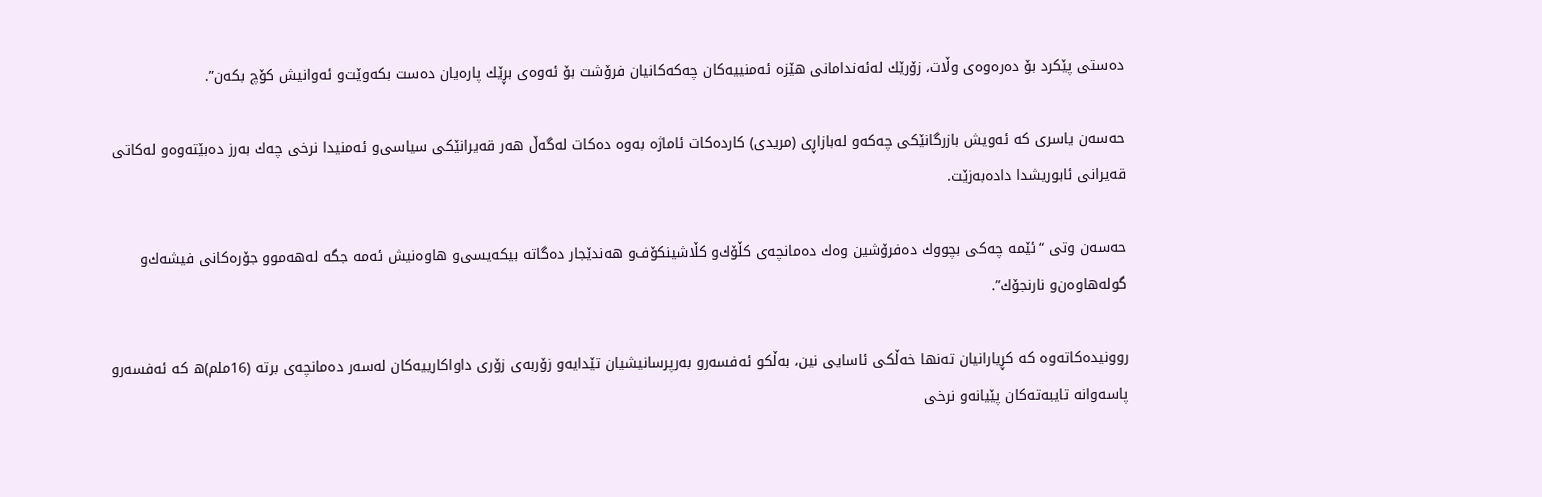ده‌ستی‌ پێكرد بۆ ده‌ره‌وه‌ی‌ وڵات، زۆرێك له‌ئه‌ندامانی‌ هێزه‌ ئه‌منییه‌كان چه‌كه‌كانیان فرۆشت بۆ ئه‌وه‌ی‌ بڕێك پاره‌یان ده‌ست بكه‌وێت‌و ئه‌وانیش كۆچ بكه‌ن”.

حه‌سه‌ن یاسری‌ كه‌ ئه‌ویش بازرگانێكی‌ چه‌كه‌و له‌بازاڕی‌ (مریدی‌) كارده‌كات ئاماژه‌ به‌وه‌ ده‌كات له‌گه‌ڵ هه‌ر قه‌یرانێكی‌ سیاسی‌‌و ئه‌منیدا نرخی‌ چه‌ك به‌رز ده‌بێته‌وه‌و له‌كاتی‌ قه‌یرانی‌ ئابوریشدا داده‌به‌زێت.

حه‌سه‌ن وتی “ئێمه‌ چه‌كی‌ بچووك ده‌فرۆشین وه‌ك ده‌مانچه‌ی‌ كڵۆك‌و كڵاشینكۆف‌و هه‌ندێجار ده‌گاته‌ بیكه‌یسی‌‌و هاوه‌نیش ئه‌مه‌ جگه‌ له‌هه‌موو جۆره‌كانی‌ فیشه‌ك‌و گوله‌هاوه‌ن‌و نارنجۆك”.

روونیده‌كاته‌وه‌ كه‌ كڕیارانیان ته‌نها خه‌ڵكی‌ ئاسایی‌ نین، به‌ڵكو ئه‌فسه‌رو به‌رپرسانیشیان تێدایه‌و زۆربه‌ی‌ زۆری‌ داواكارییه‌كان له‌سه‌ر ده‌مانچه‌ی‌ برته‌ (16ملم)ه‌ كه‌ ئه‌فسه‌رو پاسه‌وانه‌ تایبه‌ته‌كان پێیانه‌و نرخی‌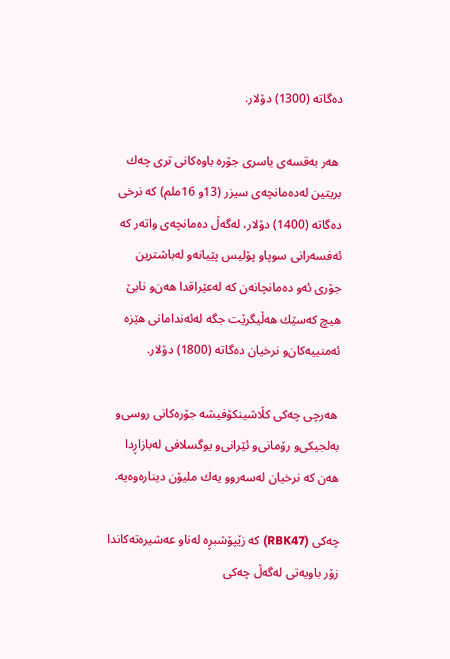ده‌گاته‌ (1300) دۆلار.

 هه‌ر به‌قسه‌ی‌ یاسری‌ جۆره‌ باوه‌كانی‌ تری‌ چه‌ك بریتین له‌ده‌مانچه‌ی‌ سیزر (13و 16ملم) كه‌ نرخی‌ ده‌گاته‌ (1400) دۆلار، له‌گه‌ڵ ده‌مانچه‌ی‌ واته‌ر كه‌ ئه‌فسه‌رانی‌ سوپاو پۆلیس پێیانه‌و له‌باشترین جۆری‌ ئه‌و ده‌مانچانه‌ن كه‌ له‌عێراقدا هه‌ن‌و نابێ‌ هیچ كه‌سێك هه‌ڵیگرێت جگه‌ له‌ئه‌ندامانی‌ هێزه‌ ئه‌منییه‌كان‌و نرخیان ده‌گاته‌ (1800) دۆلار.

 هه‌رچی‌ چه‌كی كڵاشینكۆفیشه‌ جۆره‌كانی‌ روسی‌‌و به‌لجیكی‌‌و رۆمانی‌‌و ئێرانی‌‌و یوگسلافی‌ له‌بازاڕدا هه‌ن كه‌ نرخیان له‌سه‌روو یه‌ك ملیۆن دیناره‌وه‌یه‌.

چه‌كی‌ (RBK47) كه‌ زێپۆشبڕه‌ له‌ناو عه‌شیره‌ته‌كاندا زۆر باویه‌تی‌ له‌گه‌ڵ چه‌كی‌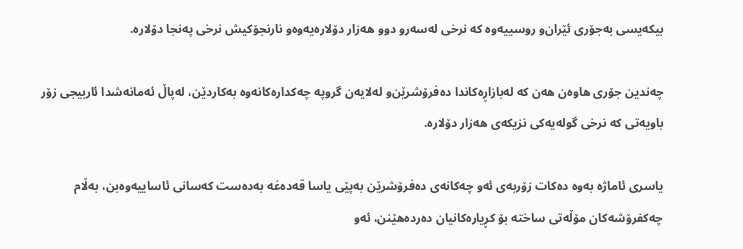بیكه‌یسی‌ به‌جۆری‌ ئێران‌و روسییه‌وه‌ كه‌ نرخی‌ له‌سه‌رو دوو هه‌زار دۆلاره‌یه‌وه‌‌و نارنجۆكیش نرخی‌ په‌نجا دۆلاره‌.

چه‌ندین جۆری‌ هاوه‌ن هه‌ن كه‌ له‌بازاڕه‌كاندا ده‌فرۆشرێن‌و له‌لایه‌ن گروپه‌ چه‌كداره‌كانه‌وه‌ به‌كاردێن، له‌پاڵ ئه‌مانه‌شدا ئاربیجی‌ زۆر باویه‌تی‌ كه‌ نرخی‌ گوله‌یه‌كی‌ نزیكه‌ی‌ هه‌زار دۆلاره‌.

یاسری‌ ئاماژه‌ به‌وه‌ ده‌كات زۆربه‌ی‌ ئه‌و چه‌كانه‌ی‌ ده‌فرۆشرێن به‌پێی‌ یاسا قه‌ده‌غه‌ به‌ده‌ست كه‌سانی‌ ئاساییه‌وه‌بن، به‌ڵام چه‌كفرۆشه‌كان مۆڵه‌تی‌ ساخته‌ بۆ كڕیاره‌كانیان ده‌رده‌هێنن، ئه‌و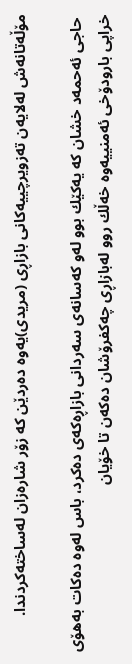مۆڵه‌تانه‌ش له‌لایه‌ن ته‌زویرچییه‌كانی‌ بازاڕی‌ (مریدی‌)یه‌وه‌ ده‌ردێن كه‌ زۆر شاره‌زان له‌ساخته‌كردندا.

 حاجی‌ ئه‌حمه‌د خشان كه‌ یه‌كێك بوو له‌و كه‌سانه‌ی‌ سه‌ردانی‌ بازاڕه‌كه‌ی‌ ده‌كرد، باس له‌وه‌ ده‌كات به‌هۆی‌ خراپی‌ بارودۆخی‌ ئه‌منییه‌وه‌ خه‌ڵك روو له‌بازاڕی‌ چه‌كفرۆشان ده‌كه‌ن تا خۆیان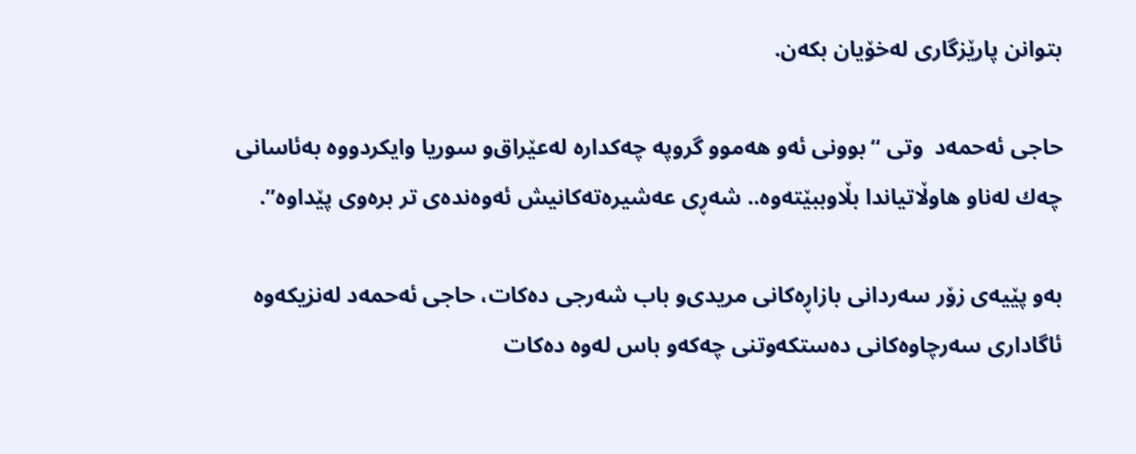بتوانن پارێزگاری‌ له‌خۆیان بكه‌ن.

حاجی‌ ئه‌حمه‌د  وتی “بوونی‌ ئه‌و هه‌موو گروپه‌ چه‌كداره‌ له‌عێراق‌و سوریا وایكردووه‌ به‌ئاسانی‌ چه‌ك له‌ناو هاوڵاتیاندا بڵاوببێته‌وه‌.. شه‌ڕی‌ عه‌شیره‌ته‌كانیش ئه‌وه‌نده‌ی‌ تر بره‌وی‌ پێداوه‌”.

به‌و پێیه‌ی‌ زۆر سه‌ردانی‌ بازاڕه‌كانی‌ مریدی‌‌و باب شه‌رجی‌ ده‌كات، حاجی‌ ئه‌حمه‌د له‌نزیكه‌وه‌ ئاگاداری‌ سه‌رچاوه‌كانی‌ ده‌ستكه‌وتنی‌ چه‌كه‌و باس له‌وه‌ ده‌كات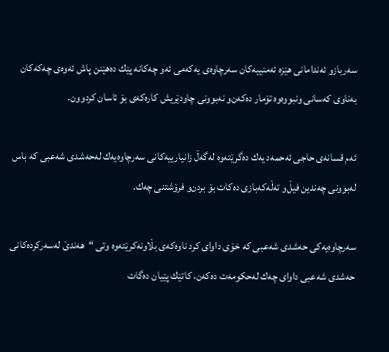سه‌ربازو ئه‌ندامانی‌ هێزه‌ ئه‌منییه‌كان سه‌رچاوه‌ی‌ یه‌كه‌می‌ ئه‌و چه‌كانه‌ پێك ده‌هێنن پاش ئه‌وه‌ی‌ چه‌كه‌كان به‌ناوی‌ كه‌سانی‌ ونبووه‌وه‌ تۆمار ده‌كه‌ن‌و نه‌بوونی‌ چاودێریش كاره‌كه‌ی‌ بۆ ئاسان كردوون.

ئه‌م قسانه‌ی‌ حاجی‌ ئه‌حمه‌د یه‌ك ده‌گرێته‌وه‌ له‌گه‌ڵ زانیارییه‌كانی‌ سه‌رچاوه‌یه‌ك له‌حه‌شدی‌ شه‌عبی‌ كه‌ باس له‌بوونی‌ چه‌ندین فیڵ‌و ته‌ڵه‌كه‌بازی‌ ده‌كات بۆ بردن‌و فرۆشتنی‌ چه‌ك.

سه‌رچاوه‌یه‌كی‌ حه‌شدی‌ شه‌عبی‌ كه‌ خۆی‌ داوای‌ كرد ناوه‌كه‌ی‌ بڵاونه‌كرێته‌وه‌ وتی‌ “هه‌ندێ‌ له‌سه‌ركرده‌كانی‌ حه‌شدی‌ شه‌عبی‌ داوای‌ چه‌ك له‌حكومه‌ت ده‌كه‌ن، كاتێك پێیان ده‌گات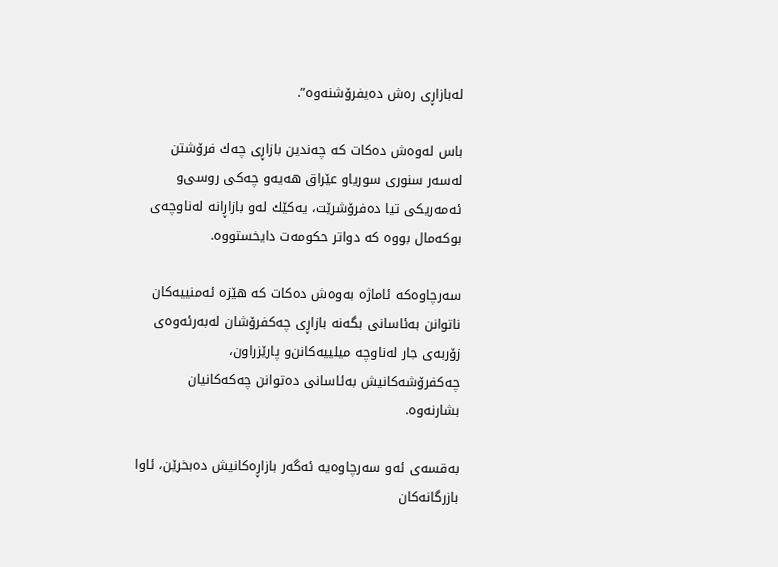له‌بازاڕی‌ ره‌ش ده‌یفرۆشنه‌وه‌”.

باس له‌وه‌ش ده‌كات كه‌ چه‌ندین بازاڕی‌ چه‌ك فرۆشتن له‌سه‌ر سنوری‌ سوریاو عێراق هه‌یه‌و چه‌كی‌ روسی‌‌و ئه‌مه‌ریكی‌ تیا ده‌فرۆشرێت، یه‌كێك له‌و بازاڕانه‌ له‌ناوچه‌ی‌ بوكه‌مال بووه‌ كه‌ دواتر حكومه‌ت دایخستووه‌.

سه‌رچاوه‌كه‌ ئاماژه‌ به‌وه‌ش ده‌كات كه‌ هێزه‌ ئه‌منییه‌كان ناتوانن به‌ئاسانی‌ بگه‌نه‌ بازاڕی‌ چه‌كفرۆشان له‌به‌رئه‌وه‌ی‌ زۆربه‌ی‌ جار له‌ناوچه‌ میلییه‌كانن‌و پارێزراون، چه‌كفرۆشه‌كانیش به‌ئاسانی‌ ده‌توانن چه‌كه‌كانیان بشارنه‌وه‌.

به‌قسه‌ی‌ ئه‌و سه‌رچاوه‌یه‌ ئه‌گه‌ر بازاڕه‌كانیش ده‌بخرێن، ئاوا بازرگانه‌كان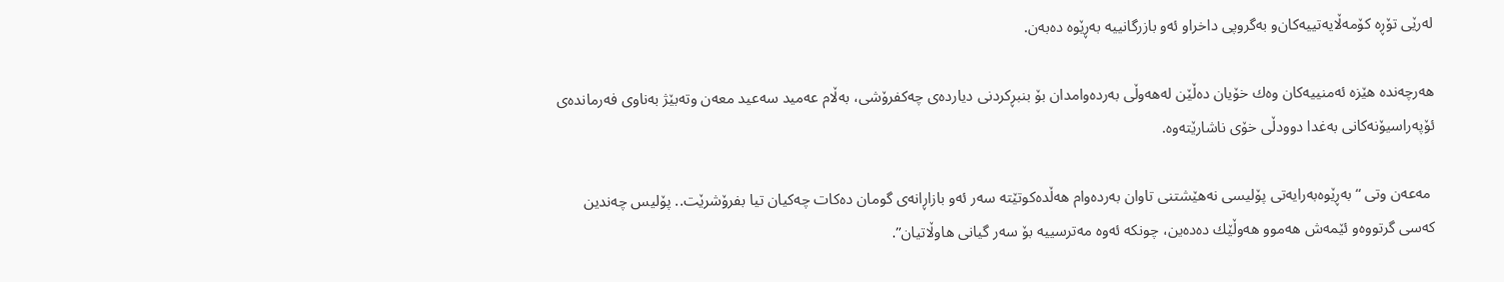له‌رێی‌ تۆڕه‌ كۆمه‌ڵایه‌تییه‌كان‌و به‌گروپی‌ داخراو ئه‌و بازرگانییه‌ به‌ڕێوه‌ ده‌به‌ن.

هه‌رچه‌نده‌ هێزه‌ ئه‌منییه‌كان وه‌ك خۆیان ده‌ڵێن له‌هه‌وڵی‌ به‌رده‌وامدان بۆ بنبڕكردنی‌ دیارده‌ی‌ چه‌كفرۆشی‌، به‌ڵام عه‌مید سه‌عید معه‌ن وته‌بێژ به‌ناوی‌ فه‌رمانده‌ی‌ ئۆپه‌راسیۆنه‌كانی‌ به‌غدا دوودڵی‌ خۆی‌ ناشارێته‌وه‌.

 مه‌عه‌ن وتی “به‌ڕێوه‌به‌رایه‌تی‌ پۆلیسی‌ نه‌هێشتنی‌ تاوان به‌رده‌وام هه‌ڵده‌كوتێته‌ سه‌ر ئه‌و بازاڕانه‌ی‌ گومان ده‌كات چه‌كیان تیا بفرۆشرێت.. پۆلیس چه‌ندین كه‌سی‌ گرتووه‌و ئێمه‌ش هه‌موو هه‌وڵێك ده‌ده‌ین، چونكه‌ ئه‌وه‌ مه‌ترسییه‌ بۆ سه‌ر گیانی‌ هاوڵاتیان”.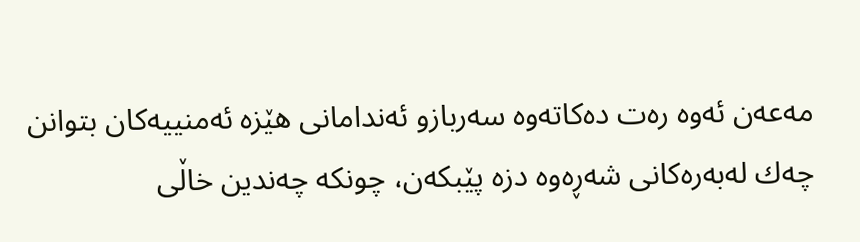مه‌عه‌ن ئه‌وه‌ ره‌ت ده‌كاته‌وه‌ سه‌ربازو ئه‌ندامانی‌ هێزه‌ ئه‌منییه‌كان بتوانن چه‌ك له‌به‌ره‌كانی‌ شه‌ڕه‌وه‌ دزه‌ پێبكه‌ن، چونكه‌ چه‌ندین خاڵی‌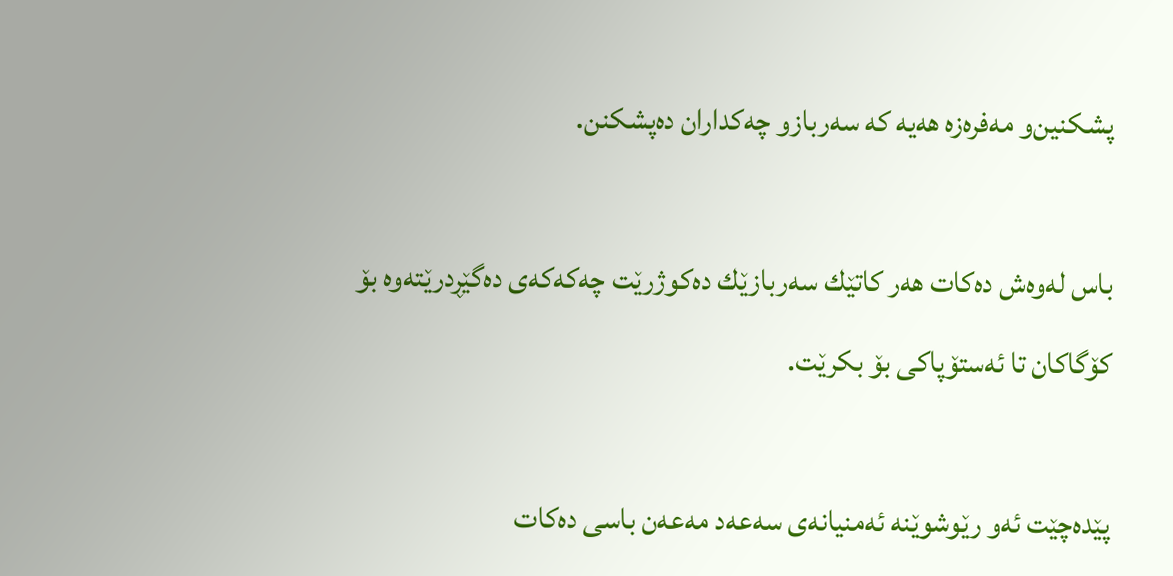پشكنین‌و مه‌فره‌زه‌ هه‌یه‌ كه‌ سه‌ربازو چه‌كداران ده‌پشكنن.

باس له‌وه‌ش ده‌كات هه‌ر كاتێك سه‌ربازێك ده‌كوژرێت چه‌كه‌كه‌ی‌ ده‌گێڕدرێته‌وه‌ بۆ كۆگاكان تا ئه‌ستۆپاكی‌ بۆ بكرێت.

پێده‌چێت ئه‌و رێوشوێنه‌ ئه‌منیانه‌ی‌ سه‌عه‌د مه‌عه‌ن باسی‌ ده‌كات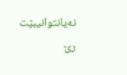نه‌یانتوانیبێت رێ‌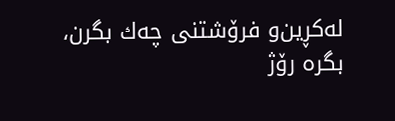له‌كڕین‌و فرۆشتنی‌ چه‌ك بگرن، بگره‌ رۆژ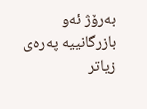به‌رۆژ ئه‌و بازرگانییه‌ په‌ره‌ی‌ زیاتر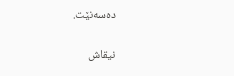ده‌سه‌نێت.

نیقاش